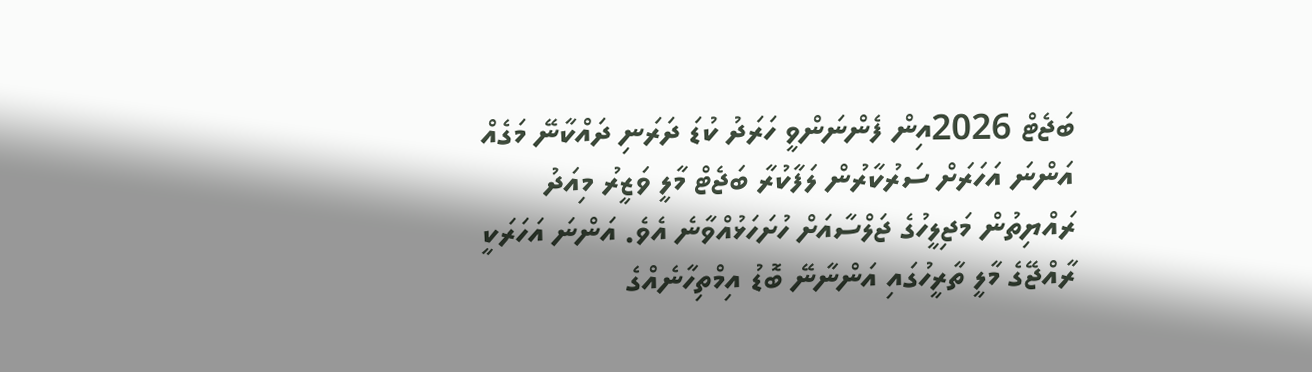ބަޖެޓް 2026އިން ފެންނަންވީ ހަރަދު ކުޑަ ދަރަނި ދައްކާނޭ މަގެއް
އަންނަ އަހަރަށް ސަރުކާރުން ލަފާކުރާ ބަޖެޓް މާލީ ވަޒީރު މިއަދު ރައްޔިތުން މަޖިލީހުގެ ޖަލްސާއަށް ހުށަހަޅުއްވާނެ އެވެ. އަންނަ އަހަރަކީ ރާއްޖޭގެ މާލީ ތާރީހުގައި އަންނާނޭ ބޮޑު އިމްތިހާނެއްގެ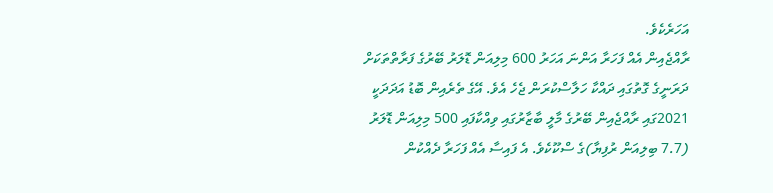އަހަރެކެވެ.
ރާއްޖެއިން އެއް ފަހަރާ އަންނަ އަހަރު 600 މިލިއަން ޑޮލަރު ބޭރުގެ ފަރާތްތަކަށް ދަރަނީގެ ގޮތުގައި ދައްކާ ހަލާސްކުރަން ޖެހެ އެވެ. އޭގެ ތެރެއިން ބޮޑު އަދަދަކީ 2021ގައި ރާއްޖެއިން ބޭރުގެ މާލީ ބާޒާރުގައި ވިއްކާފައި 500 މިލިއަން ޑޮލަރު (7.7 ބިލިއަން ރުފިޔާ)ގެ ސްކޫކެވެ. އެ ފައިސާ އެއް ފަހަރާ ދެއްކުން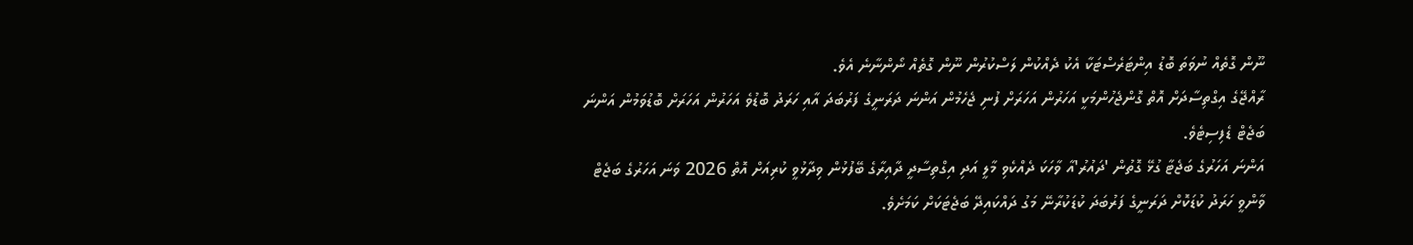ނޫން ގޮތެއް ނުވަތަ ބޮޑު އިންޓަރެސްޓަކާ އެކު ދެއްކުން ލަސްކުރުން ނޫން ގޮތެއް ނޯންނާނެ އެވެ.
ރާއްޖޭގެ އިގްތިސާދަށް އޮތް ގޮންޖެހުންމަކީ އަހަރުން އަހަރަށް ފުނި ޖެހެމުން އަންނަ ދަރަނީގެ ފަރުބަދަ އާއި ހަރަދު ބޮޑުވެ އަހަރުން އަހަރަށް ބޮޑުވަމުން އަންނަ ބަޖެޓް ޑެފިސިޓެވެ.
އަންނަ އަހަރުގެ ބަޖެޓާ ގުޅޭ ގޮތުން 'ދައުރު'އާ ވާހަކަ ދެއްކެވި މާލީ އަދި އިގްތިސާދީ ދާއިރާގެ ބޭފުޅުން ވިދާޅުވީ ކުރިއަށް އޮތް 2026 ވަނަ އަހަރުގެ ބަޖެޓް ވާންވީ ހަރަދު ކުޑަކޮށް ދަރަނީގެ ފަރުބަދަ ކުޑަކުރާނޭ މަގު ދައްކައިދޭ ބަޖެޓަކަށް ކަމަށެވެ.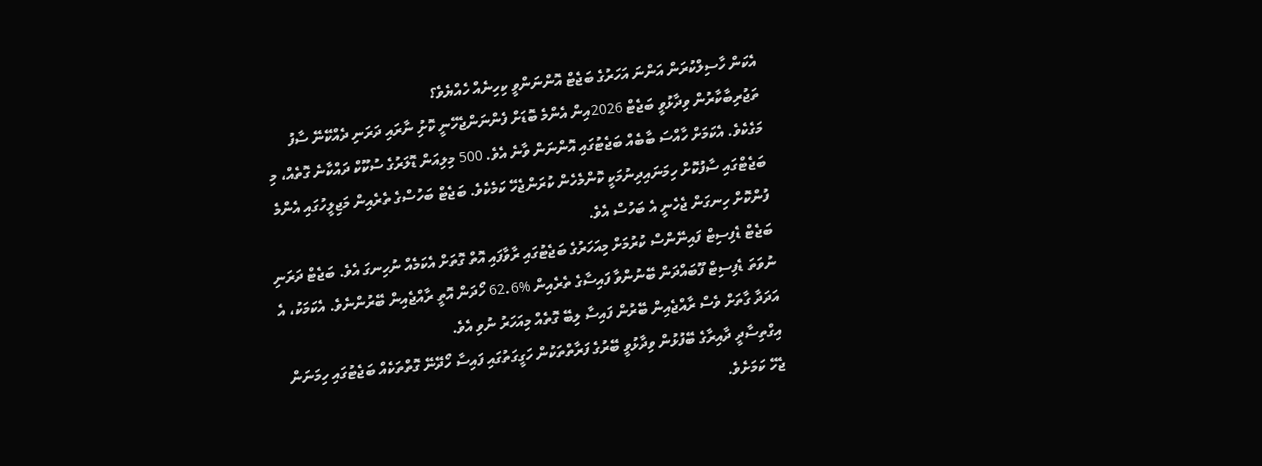އެކަން ހާސިލްކުރަން އަންނަ އަހަރުގެ ބަޖެޓް އޮންނަންވީ ކިހިނެއް ހެއްޔެވެ؟
ތަޖުރިބާކާރުން ވިދާޅުވީ ބަޖެޓް 2026އިން އެންމެ ބޮޑަށް ފެންނަންޖެހޭނީ ކޮށުި ނާރައި ދަރަނި ދެއްކޭނޭ ސާފު މަގެކެވެ. އެކަމަށް ހާއްސަ ބާބެއް ބަޖެޓުގައި އޮންނަން ވާނެ އެވެ. 500 މިލިއަން ޑޮލަރުގެ ސުކޫކް ދައްކާނެ ގޮތެއް، މި ބަޖެޓްގައި ސާފުކޮށް ހިމަނައިދިނުމަކީ ކޮންމެހެން ކުރަންޖެހޭ ކަމެކެވެ. ބަޖެޓް ބަހުސްގެ ތެރެއިން މަޖިލީހުގައި އެންމެ ފުންކޮށް ހިނގަން ޖެހެނީ އެ ބަހުސް އެވެ.
ބަޖެޓް ޑެފިސިޓް ފައިނޭންސް ކުރުމަށް މިއަހަރުގެ ބަޖެޓުގައި ރާވާފައި އޮތް ގޮތަށް އެކަމެއް ނުހިނގަ އެވެ. ބަޖެޓް ދަރަނި ނުވަތަ ޑެފިސިޓް ފޫބައްދަން ބޭނުންވާ ފައިސާގެ ތެރެއިން %62.6 ހޯދަން އޮތީ ރާއްޖެއިން ބޭރުންނެވެ. އެކަމަކު، އެ އަދަދާ ގާތަށް ވެސް ރާއްޖެއިން ބޭރުން ފައިސާ ލިބޭ ގޮތެއް މިއަހަރު ނުވި އެވެ.
އިގްތިސާދީ ދާއިރާގެ ބޭފުޅުން ވިދާޅުވީ ބޭރުގެ ފަރާތްތަކުން ހަގީގަތުގައި ފައިސާ ހޯދޭނޭ ގޮތްތަކެއް ބަޖެޓުގައި ހިމަނަން ޖެހޭ ކަމަށެވެ.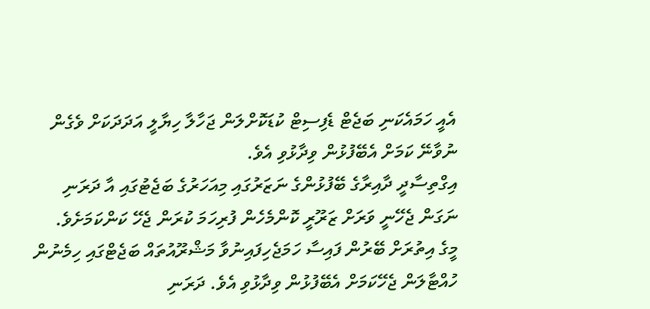އެއީ ހަމައެކަނި ބަޖެޓް ޑެފިސިޓް ކުޑަކޮށްލަން ޖަހާލާ ހިޔާލީ އަދަދަކަށް ވެގެން ނުވާނޭ ކަމަށް އެބޭފުޅުން ވިދާޅުވި އެވެ.
އިގްތިސާދީ ދާއިރާގެ ބޭފުޅުންގެ ނަޒަރުގައި މިއަހަރުގެ ބަޖެޓުގައި އާ ދަރަނި ނަގަން ޖެހޭނީ ވަރަށް ޒަރޫރީ ކޮންމެހެން ފުރިހަމަ ކުރަން ޖެހޭ ކަންކަމަށެވެ.
މީގެ އިތުރަށް ބޭރުން ފައިސާ ހަމަޖެހިފައިނުވާ މަޝްރޫއުތައް ބަޖެޓްގައި ހިމެނުން ހުއްޓާލަން ޖެހޭކަމަށް އެބޭފުޅުން ވިދާޅުވި އެވެ. ދަރަނި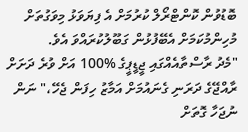ބޮޑުވުން ކޮންޓްރޯލް ކުރުމަށް އެ ފިޔަވަޅު މިވަގުތަށް މުހިންމުކަމަށް އެބޭފުޅުން ގަބޫލުކުރައްވަ އެވެ.
"މެދު ރާސްތާއެއްގައި ޖީޑީޕީގެ %100 އަށް ވުރެ ދަށަށް ރާއްޖޭގެ ދަރަނި ގެނައުމަށް އަމާޒު ހިފަން ޖެހޭ،" ނަން ނުޖަހާ ގޮތަށް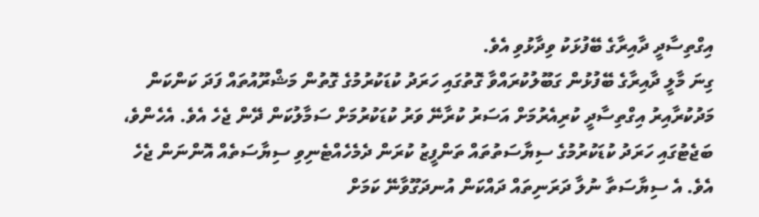އިގްތިސާދީ ދާއިރާގެ ބޭފުޅަކު ވިދާޅުވި އެވެ.
ގިނަ މާލީ ދާއިރާގެ ބޭފުޅުން ގަބޫލުކުރައްވާ ގޮތުގައި ހަރަދު ކުޑަކުރުމުގެ ގޮތުން މަޝްރޫއުތައް ފަދަ ކަންކަން މަދުކުރާއިރު އިގްތިސާދީ ކުރިއެރުމަށް އަސަރު ކުރާނޭ ވަރު ކުޑަކުރުމަށް ސަމާލުކަން ދޭން ޖެހެ އެވެ. އެހެންވެ، ބަޖެޓުގައި ހަރަދު ކުޑަކުރުމުގެ ސިޔާސަތުތައް ތަންފީޒު ކުރަން ދެމެހެއްޓެނިވި ސިޔާސަތެއް އޮންނަން ޖެހެ އެވެ. އެ ސިޔާސަތާ ނުލާ ދަރަނިތައް ދައްކަން އުނދަގޫވާނޭ ކަމަށް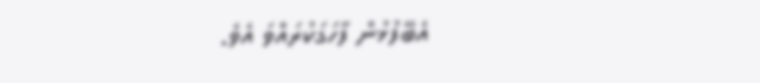އެބޭފުޅުން ފާހަގަކުރައްވަ އެވެ.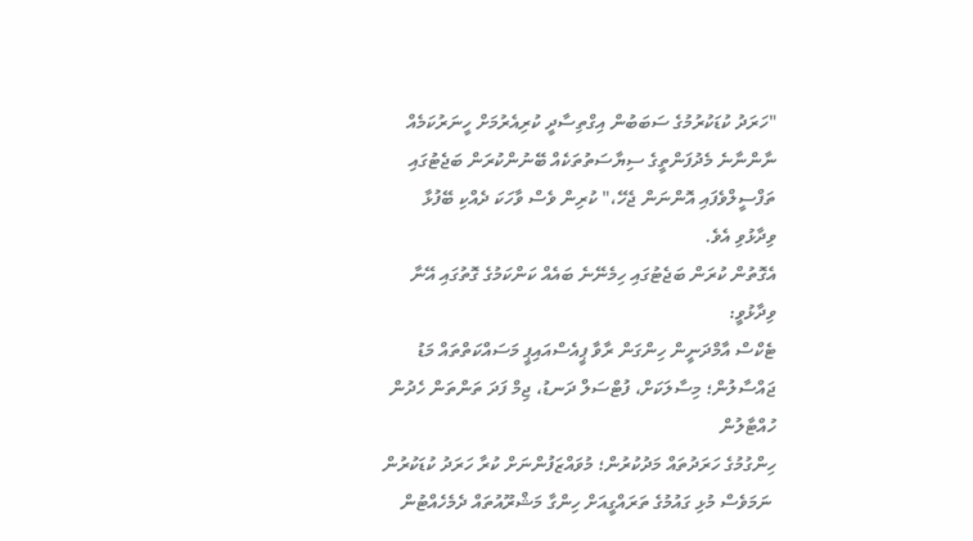"ހަރަދު ކުޑަކުރުމުގެ ސަބަބުން އިގްތިސާދީ ކުރިއެރުމަށް ހީނަރުކަމެއް ނާންނާނެ މެދުފަންތީގެ ސިޔާސަތުތަކެއް ބޭނުންކުރަން ބަޖެޓުގައި ތަފްސީލްވެފައި އޮންނަން ޖެހޭ،" ކުރިން ވެސް ވާހަކަ ދެއްކި ބޭފުޅާ ވިދާޅުވި އެވެ.
އެގޮތުން ކުރަން ބަޖެޓުގައި ހިމެނޭނެ ބައެއް ކަންކަމުގެ ގޮތުގައި އޭނާ ވިދާޅުވީ:
ޓެކްސް އާމްދަނީން ހިންގަން ރާވާ ޕީއެސްއައިޕީ މަސައްކަތްތައް މަޑު ޖައްސާލުން؛ މިސާލަކަށް، ފުޓްސަލް ދަނޑު، ޖިމް ފަދަ ތަންތަން ހެދުން ހުއްޓާލުން
ހިންގުމުގެ ހަރަދުތައް މަދުކުރުން؛ މުވައްޒަފުންނަށް ކުރާ ހަރަދު ކުޑަކުރުން
 ނަމަވެސް މުޅި ގައުމުގެ ތަރައްގީއަށް ހިންގާ މަޝްރޫއުތައް ދެމެހެއްޓުން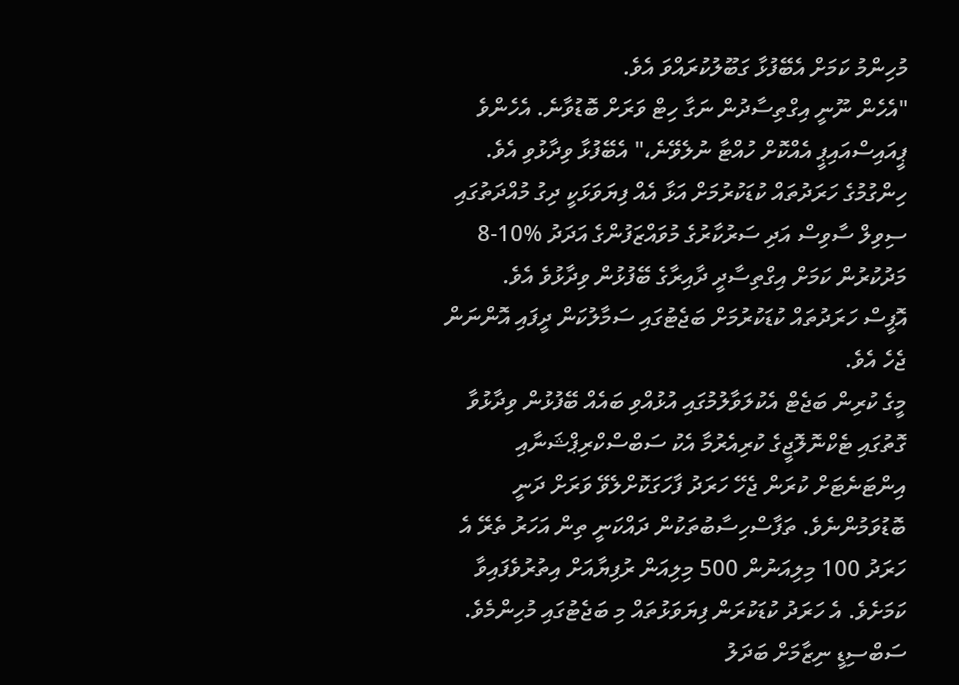މުހިންމު ކަމަށް އެބޭފުޅާ ގަބޫލުކުރައްވަ އެވެ.
"އެހެން ނޫނީ އިގްތިސާދުން ނަގާ ހިޓް ވަރަށް ބޮޑުވާނެ. އެހެންވެ ޕީއައިސްއައިޕީ އެއްކޮށް ހުއްޓާ ނުލެވޭނެ،" އެބޭފުޅާ ވިދާޅުވި އެވެ.
ހިންގުމުގެ ހަރަދުތައް ކުޑަކުރުމަށް އަޅާ އެއް ފިޔަވަޅަކީ ދިގު މުއްދަތުގައި ސިވިލް ސާވިސް އަދި ސަރުކާރުގެ މުވައްޒަފުންގެ އަދަދު %10-8 މަދުކުރުން ކަމަށް އިގްތިސާދީ ދާއިރާގެ ބޭފުޅުން ވިދާޅުވެ އެވެ.
އޮފީސް ހަރަދުތައް ކުޑަކުރުމަށް ބަޖެޓުގައި ސަމާލުކަން ދީފައި އޮންނަން ޖެހެ އެވެ.
މީގެ ކުރިން ބަޖެޓް އެކުލަވާލުމުގައި އުޅުއްވި ބައެއް ބޭފުޅުން ވިދާޅުވާ ގޮތުގައި ޓެކްނޮލޮޖީގެ ކުރިއެރުމާ އެކު ސަބްސްކްރިޕްޝަނާއި އިންޓަނެޓަށް ކުރަން ޖެހޭ ހަރަދު ފާހަގަކޮށްލެވޭ ވަރަށް ދަނީ ބޮޑުވަމުންނެވެ. ތަފާސްހިސާބުތަކުން ދައްކަނީ ތިން އަހަރު ތެރޭ އެ ހަރަދު 100 މިލިއަނުން 500 މިލިއަން ރުފިޔާއަށް އިތުރުވެފައިވާ ކަމަށެވެ. އެ ހަރަދު ކުޑަކުރަން ފިޔަވަޅުތައް މި ބަޖެޓުގައި މުހިންމެވެ.
ސަބްސިޑީ ނިޒާމަށް ބަދަލު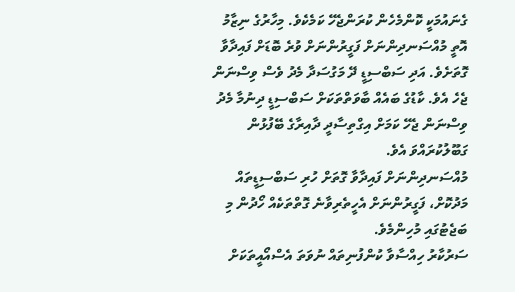ގެނައުމަކީ ކޮންމެހެން ކުރަންޖެހޭ ކަމެކެވެ. މިހާރުގެ ނިޒާމު އޮތީ މުއްސަނދިންނަށް ފަގީރުންނަށް ވުރެ ބޮޑަށް ފައިދާވާ ގޮތަށެވެ. އަދި ސަބްސިޑީ ދޭ މަގުސަދާ މެދު ވެސް ވިސްނަން ޖެހެ އެވެ. ކާޑުގެ ބައެއް ބާވަތްތަކަށް ސަބްސިޑީ ދިނުމާ މެދު ވިސްނަން ޖެހޭ ކަމަށް އިގްތިސާދީ ދާއިރާގެ ބޭފުޅުން ގަބޫލުކުރައްވަ އެވެ.
މުއްސަނދިންނަށް ފައިދާވާ ގޮތަށް ހުރި ސަބްސިޑީތައް މަދުކޮށް، ފަގީރުންނަށް އެހީތެރިވާނެ ގޮތްތަކެއް ހޯދުން މި ބަޖެޓުގައި މުހިންމެވެ.
ސަރުކާރު ހިއްސާވާ ކުންފުނިތައް ނުވަތަ އެސްއޯއީތަކަށް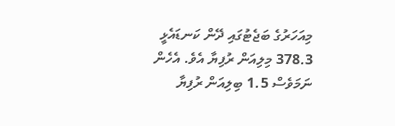މިއަހަރުގެ ބަޖެޓުގައި ދޭން ކަނޑައެޅީ 378.3 މިލިއަން ރުފިޔާ އެވެ. އެހެން ނަމަވެސް 1.5 ބިލިއަން ރުފިޔާ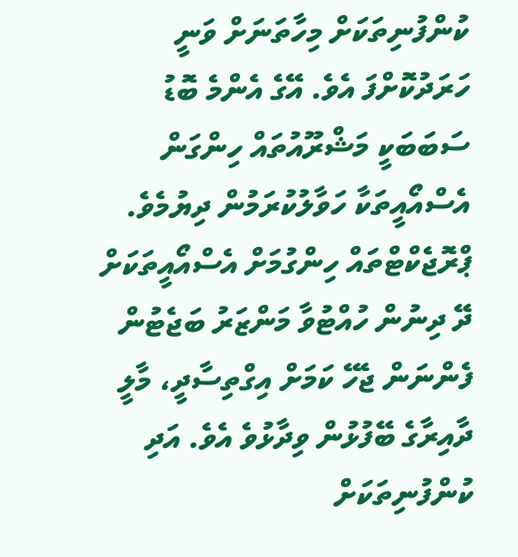ކުންފުނިތަކަށް މިހާތަނަށް ވަނީ ހަރަދުކޮށްފަ އެވެ. އޭގެ އެންމެ ބޮޑު ސަބަބަކީ މަޝްރޫއުތައް ހިންގަން އެސްއޯއީތަކާ ހަވާލުކުރަމުން ދިޔުމެވެ.
ޕްރޮޖެކްޓްތައް ހިންގުމަށް އެސްއޯއީތަކަށް ދޭ ދިނުން ހުއްޓުވާ މަންޒަރު ބަޖެޓުން ފެންނަން ޖެހޭ ކަމަށް އިގްތިސާދީ، މާލީ ދާއިރާގެ ބޭފުޅުން ވިދާޅުވެ އެވެ. އަދި ކުންފުނިތަކަށް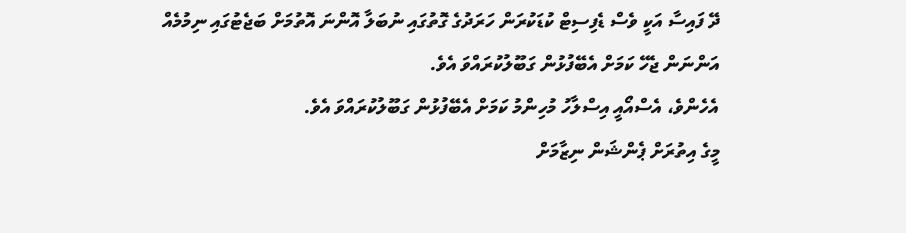ދޭ ފައިސާ އަކީ ވެސް ޑެފިސިޓް ކުޑަކުރަން ހަރަދުގެ ގޮތުގައި ނުބަލާ އޮންނަ އޮތުމަށް ބަޖެޓުގައި ނިމުމެއް އަންނަން ޖެހޭ ކަމަށް އެބޭފުޅުން ގަބޫލުކުރައްވަ އެވެ.
އެހެންވެ، އެސްއޯއީ އިސްލާހު މުހިންމު ކަމަށް އެބޭފުޅުން ގަބޫލުކުރައްވަ އެވެ.
މީގެ އިތުރަށް ޕެންޝަން ނިޒާމަށް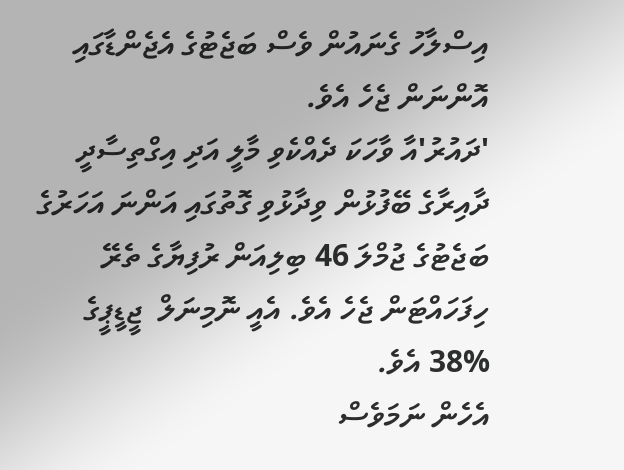އިސްލާހު ގެނައުން ވެސް ބަޖެޓުގެ އެޖެންޑާގައި އޮންނަން ޖެހެ އެވެ.
'ދައުރު'އާ ވާހަކަ ދެއްކެވި މާލީ އަދި އިގްތިސާދީ ދާއިރާގެ ބޭފުޅުން ވިދާޅުވި ގޮތުގައި އަންނަ އަހަރުގެ ބަޖެޓުގެ ޖުމްލަ 46 ބިލިއަން ރުފިޔާގެ ތެރޭ ހިފަހައްޓަން ޖެހެ އެވެ. އެއީ ނޮމިނަލް  ޖީޑީޕީގެ %38 އެވެ.
އެހެން ނަމަވެސް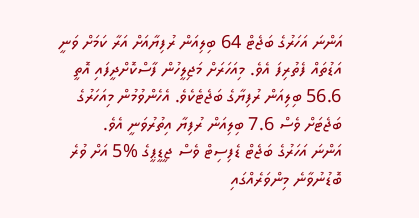އަންނަ އަހަރުގެ ބަޖެޓް 64 ބިލިއަން ރުފިޔާއަށް އަރާ ކަމަށް ވަނީ އަޑުތައް ފެތުރިފަ އެވެ. މިއަހަރަށް މަޖިލީހުން ފާސްކޮށްދީފައި އޮތީ 56.6 ބިލިއަން ރުފިޔާގެ ބަޖެޓެކެވެ. އެހެންވުމުން މިއަހަރުގެ ބަޖެޓަށް ވެސް 7.6 ބިލިއަން ރުފިޔާ އިތުރުވަނީ އެވެ.
އަންނަ އަހަރުގެ ބަޖެޓް ޑެފިސިޓް ވެސް ޖީޑީޕީގެ %5 އަށް ވުރެ ބޮޑުނުވާނެ މިންވަރެއްގައި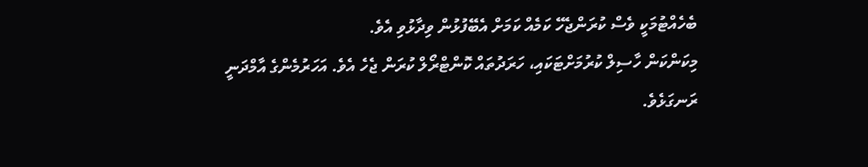ބެހެއްޓުމަކީ ވެސް ކުރަންޖެހޭ ކަމެއް ކަމަށް އެބޭފުޅުން ވިދާޅުވި އެވެ.
މިކަންކަން ހާސިލް ކުރުމަށްޓަކައި، ހަރަދުތައް ކޮންޓްރޯލް ކުރަން ޖެހެ އެވެ. އަހަރުމެންގެ އާމްދަނީ ރަނގަޅެވެ.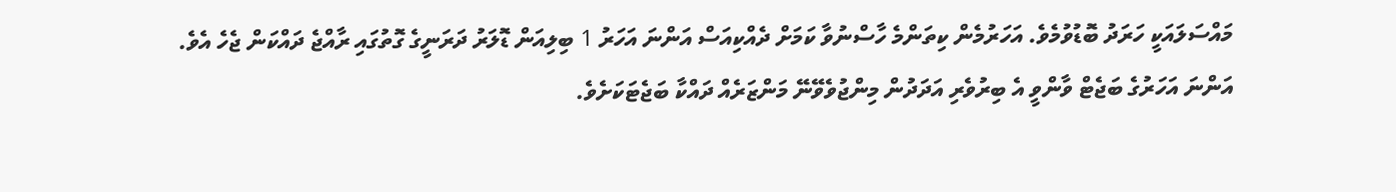މައްސަލައަކީ ހަރަދު ބޮޑުވުމެވެ. އަހަރުމެން ކިތަންމެ ހާސްނުވާ ކަމަށް ދެއްކިއަސް އަންނަ އަހަރު 1 ބިލިއަން ޑޮލަރު ދަރަނީގެ ގޮތުގައި ރާއްޖެ ދައްކަން ޖެހެ އެވެ. އަންނަ އަހަރުގެ ބަޖެޓް ވާންވީ އެ ބިރުވެރި އަދަދުން މިންޖުވެވޭނޭ މަންޒަރެއް ދައްކާ ބަޖެޓަކަށެވެ.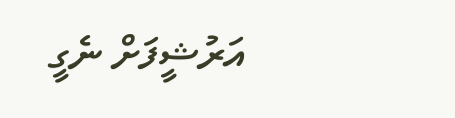އަރުޝީފަށް ނެގީ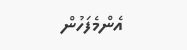އެންމެފަހުން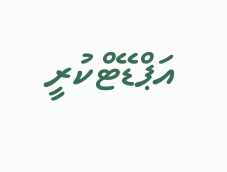އަޕްޑޭޓްކުރީ